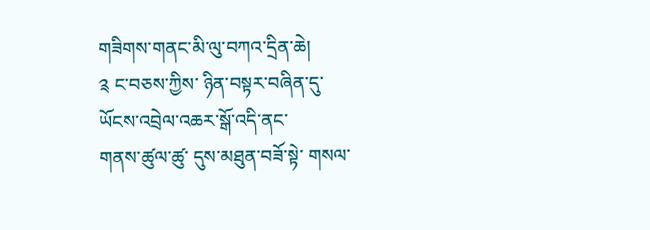གཟིགས་གནང་མི་ལུ་བཀའ་དྲིན་ཆེ།
༉ ང་བཅས་ཀྱིས་ ཉིན་བསྟར་བཞིན་དུ་
ཡོངས་འབྲེལ་འཆར་སྒོ་འདི་ནང་
གནས་ཚུལ་ཚུ་ དུས་མཐུན་བཟོ་སྟེ་ གསལ་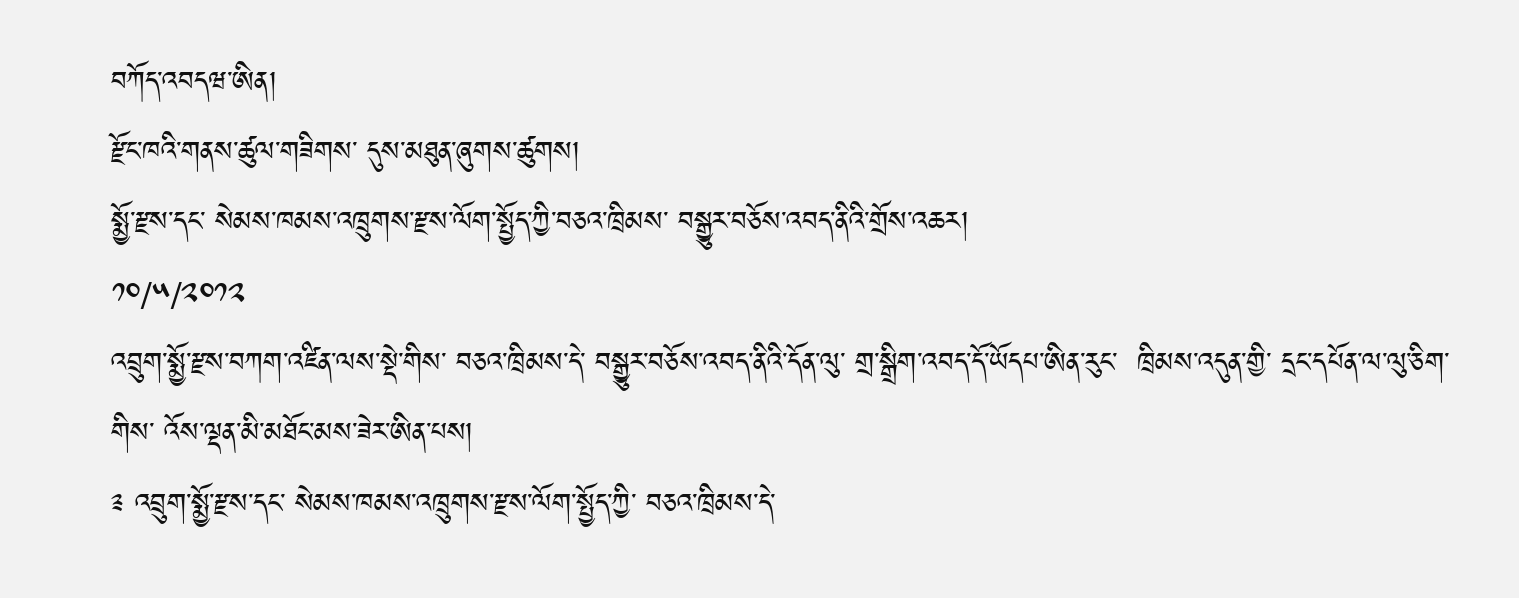བཀོད་འབདཝ་ཨིན།
རྫོང་ཁའི་གནས་ཚུལ་གཟིགས་ དུས་མཐུན་ཞུགས་ཚུགས།
སྨྱོ་རྫས་དང་ སེམས་ཁམས་འཁྲུགས་རྫས་ལོག་སྤྱོད་ཀྱི་བཅའ་ཁྲིམས་ བསྒྱུར་བཅོས་འབད་ནིའི་གྲོས་འཆར།
༡༠/༥/༢༠༡༢
འབྲུག་སྨྱོ་རྫས་བཀག་འཛིན་ལས་སྡེ་གིས་ བཅའ་ཁྲིམས་དེ་ བསྒྱུར་བཅོས་འབད་ནིའི་དོན་ལུ་ གྲ་སྒྲིག་འབད་དོ་ཡོདཔ་ཨིན་རུང་  ཁྲིམས་འདུན་གྱི་ དྲང་དཔོན་ལ་ལུ་ཅིག་གིས་ འོས་ལྡན་མི་མཐོང་མས་ཟེར་ཨིན་པས།
༉ འབྲུག་སྨྱོ་རྫས་དང་ སེམས་ཁམས་འཁྲུགས་རྫས་ལོག་སྤྱོད་ཀྱི་ བཅའ་ཁྲིམས་དེ་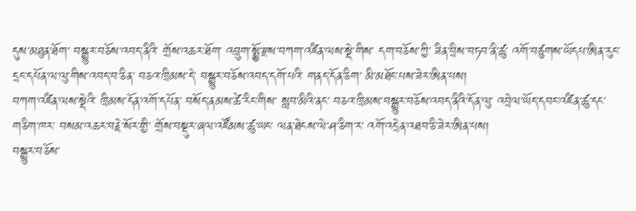དུས་མཐུན་ཐོག་ བསྒྱུར་བཅོས་འབད་ནིའི་ གྲོས་འཆར་ཐོག་ འབྲུག་སྨྱོ་རྫས་བཀག་འཛིན་ལས་སྡེ་གིས་ དག་བཅོས་ཀྱི་ ཟིན་བྲིས་བཏབ་ནི་ཚུ་ འགོ་བཙུགས་ཡོདཔ་ཨིན་རུང་ དྲང་དཔོན་ལ་ལུ་གིས་འབད་བ་ཅིན་ བཅའ་ཁྲིམས་དེ་ བསྒྱུར་བཅོས་འབད་དགོ་པའི་ གནད་དོན་ཅིག་ མི་མཐོང་པས་ཟེར་ཨིན་པས།
བཀག་འཛིན་ལས་སྡེའི་ ཁྲིམས་དོན་འགོ་དཔོན་ བསོད་ནམས་ཚེ་རིང་གིས་ སླབ་མིའི་ནང་ བཅའ་ཁྲིམས་བསྒྱུར་བཅོས་འབད་ནིའི་དོན་ལུ་ འབྲེལ་ཡོད་དབང་འཛིན་ཚུ་དང་གཅིག་ཁར་ བསམ་འཆར་བརྗེ་སོར་གྱི་ གྲོས་བསྡུར་ཞལ་འཛོམས་ཚུ་ཡང་ ལན་ཐེངས་ལེ་ཤ་ཅིག་ར་ འགོ་འདྲེན་འཐབ་ཅི་ཟེར་ཨིན་པས།
བསྒྱུར་བཅོས་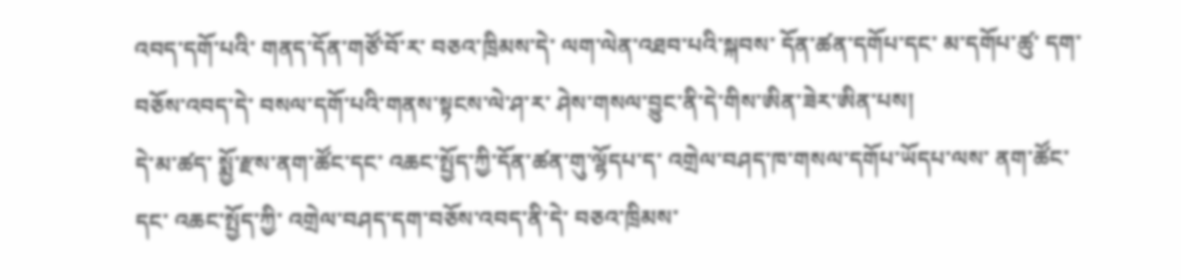འབད་དགོ་པའི་ གནད་དོན་གཙོ་བོ་ར་ བཅའ་ཁྲིམས་དེ་ ལག་ལེན་འཐབ་པའི་སྐབས་ དོན་ཚན་དགོཔ་དང་ མ་དགོཔ་ཚུ་ དག་བཅོས་འབད་དེ་ བསལ་དགོ་པའི་གནས་སྟངས་ལེ་ཤ་ར་ ཤེས་གསལ་བྱུང་ནི་དེ་གིས་ཨིན་ཟེར་ཨིན་པས།
དེ་མ་ཚད་ སྨྱོ་རྫས་ནག་ཚོང་དང་ འཆང་སྤྱོད་ཀྱི་དོན་ཚན་གུ་ལྷོདཔ་ད་ འགྲེལ་བཤད་ཁ་གསལ་དགོཔ་ཡོདཔ་ལས་ ནག་ཚོང་དང་ འཆང་སྤྱོད་ཀྱི་ འགྲེལ་བཤད་དག་བཅོས་འབད་ནི་དེ་ བཅའ་ཁྲིམས་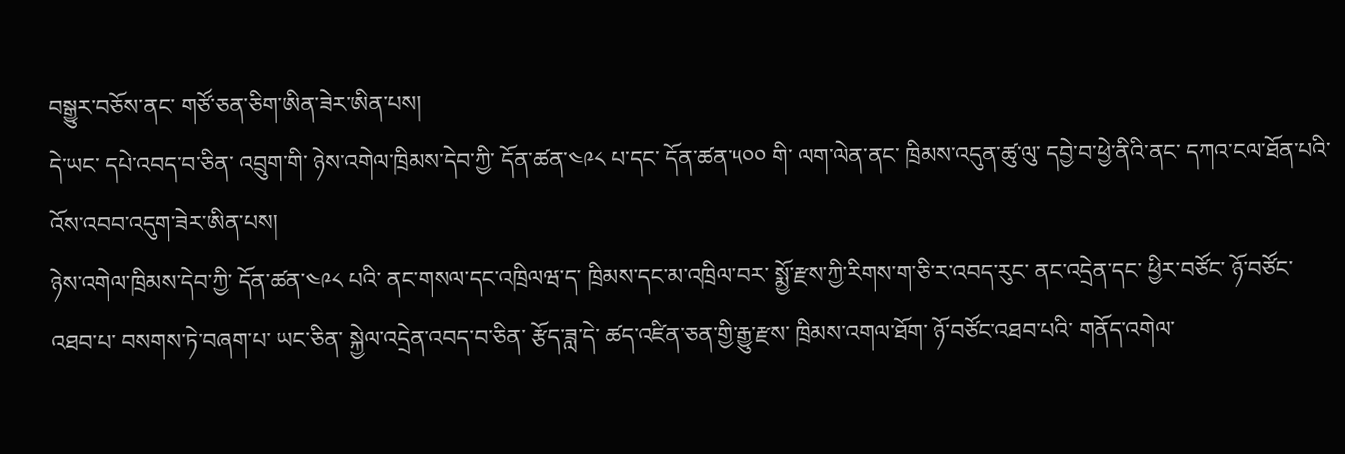བསྒྱུར་བཅོས་ནང་ གཙོ་ཅན་ཅིག་ཨིན་ཟེར་ཨིན་པས།
དེ་ཡང་ དཔེ་འབད་བ་ཅིན་ འབྲུག་གི་ ཉེས་འགེལ་ཁྲིམས་དེབ་ཀྱི་ དོན་ཚན་༤༩༨ པ་དང་ དོན་ཚན་༥༠༠ གི་ ལག་ལེན་ནང་ ཁྲིམས་འདུན་ཚུ་ལུ་ དབྱེ་བ་ཕྱེ་ནིའི་ནང་ དཀའ་ངལ་ཐོན་པའི་ འོས་འབབ་འདུག་ཟེར་ཨིན་པས།
ཉེས་འགེལ་ཁྲིམས་དེབ་ཀྱི་ དོན་ཚན་༤༩༨ པའི་ ནང་གསལ་དང་འཁྲིལཝ་ད་ ཁྲིམས་དང་མ་འཁྲིལ་བར་ སྨྱོ་རྫས་ཀྱི་རིགས་ག་ཅི་ར་འབད་རུང་ ནང་འདྲེན་དང་ ཕྱིར་བཙོང་ ཉོ་བཙོང་འཐབ་པ་ བསགས་ཏེ་བཞག་པ་ ཡང་ཅིན་ སྐྱེལ་འདྲེན་འབད་བ་ཅིན་ རྩོད་ཟླ་དེ་ ཚད་འཛིན་ཅན་གྱི་རྒྱུ་རྫས་ ཁྲིམས་འགལ་ཐོག་ ཉོ་བཙོང་འཐབ་པའི་ གནོད་འགེལ་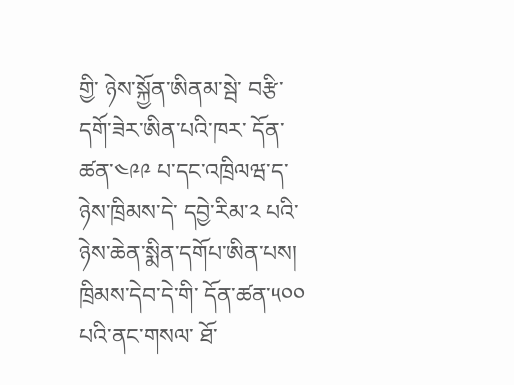གྱི་ ཉེས་སྐྱོན་ཨིནམ་སྦེ་ བརྩི་དགོ་ཟེར་ཨིན་པའི་ཁར་ དོན་ཚན་༤༩༩ པ་དང་འཁྲིལཝ་ད་ ཉེས་ཁྲིམས་དེ་ དབྱེ་རིམ་༢ པའི་ ཉེས་ཆེན་སྨིན་དགོཔ་ཨིན་པས།
ཁྲིམས་དེབ་དེ་གི་ དོན་ཚན་༥༠༠ པའི་ནང་གསལ་ ཐོ་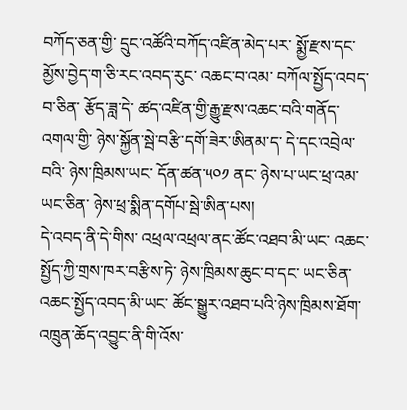བཀོད་ཅན་གྱི་ དྲུང་འཚོའི་བཀོད་འཛིན་མེད་པར་ སྨྱོ་རྫས་དང་ མྱོས་བྱེད་ག་ཅི་རང་འབད་རུང་ འཆང་བ་འམ་ བཀོལ་སྤྱོད་འབད་བ་ཅིན་ རྩོད་ཟླ་དེ་ ཚད་འཛིན་གྱི་རྒྱུ་རྫས་འཆང་བའི་གནོད་འགལ་གྱི་ ཉེས་སྐྱོན་སྦེ་བརྩི་དགོ་ཟེར་ཨིནམ་ད་ དེ་དང་འབྲེལ་བའི་ ཉེས་ཁྲིམས་ཡང་ དོན་ཚན་༥༠༡ ནང་ ཉེས་པ་ཡང་ཕྲ་འམ་ ཡང་ཅིན་ ཉེས་ཕྲ་སྨིན་དགོཔ་སྦེ་ཨིན་པས།
དེ་འབད་ནི་དེ་གིས་ འཕྲལ་འཕྲལ་ནང་ཚོང་འཐབ་མི་ཡང་ འཆང་སྤྱོད་ཀྱི་གྲས་ཁར་བརྩིས་ཏེ་ ཉེས་ཁྲིམས་ཆུང་བ་དང་ ཡང་ཅིན་ འཆང་སྤྱོད་འབད་མི་ཡང་ ཚོང་སྒྱུར་འཐབ་པའི་ཉེས་ཁྲིམས་ཐོག་ འཁྲུན་ཆོད་འབྱུང་ནི་གི་འོས་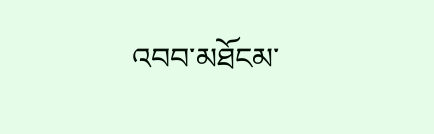འབབ་མཐོངམ་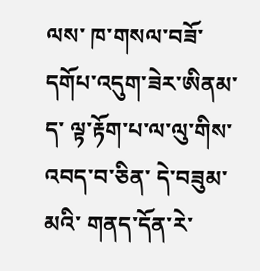ལས་ ཁ་གསལ་བཟོ་དགོཔ་འདུག་ཟེར་ཨིནམ་ད་ ལྟ་རྟོག་པ་ལ་ལུ་གིས་འབད་བ་ཅིན་ དེ་བཟུམ་མའི་ གནད་དོན་རེ་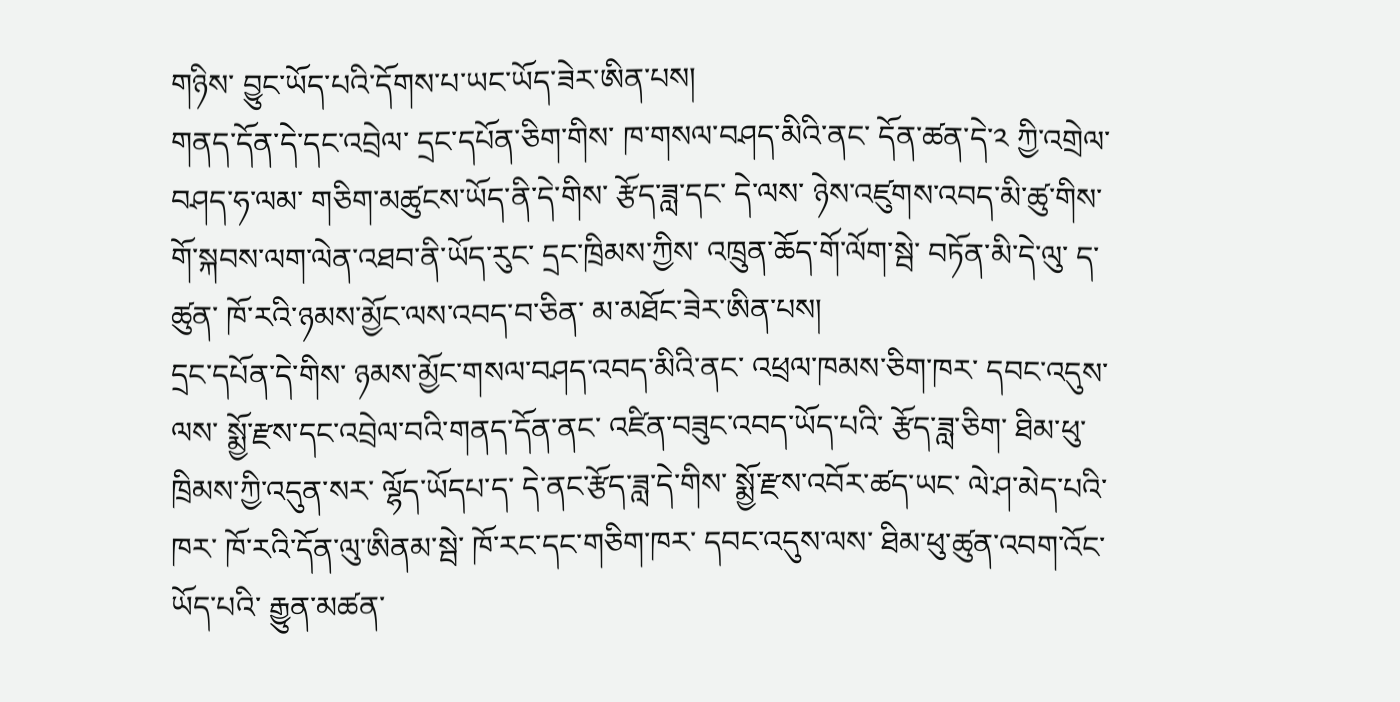གཉིས་ བྱུང་ཡོད་པའི་དོགས་པ་ཡང་ཡོད་ཟེར་ཨིན་པས།
གནད་དོན་དེ་དང་འབྲེལ་ དྲང་དཔོན་ཅིག་གིས་ ཁ་གསལ་བཤད་མིའི་ནང་ དོན་ཚན་དེ་༢ ཀྱི་འགྲེལ་བཤད་ཧ་ལམ་ གཅིག་མཚུངས་ཡོད་ནི་དེ་གིས་ རྩོད་ཟླ་དང་ དེ་ལས་ ཉེས་འཛུགས་འབད་མི་ཚུ་གིས་ གོ་སྐབས་ལག་ལེན་འཐབ་ནི་ཡོད་རུང་ དྲང་ཁྲིམས་ཀྱིས་ འཁྲུན་ཆོད་གོ་ལོག་སྦེ་ བཏོན་མི་དེ་ལུ་ ད་ཚུན་ ཁོ་རའི་ཉམས་མྱོང་ལས་འབད་བ་ཅིན་ མ་མཐོང་ཟེར་ཨིན་པས།
དྲང་དཔོན་དེ་གིས་ ཉམས་མྱོང་གསལ་བཤད་འབད་མིའི་ནང་ འཕྲལ་ཁམས་ཅིག་ཁར་ དབང་འདུས་ལས་ སྨྱོ་རྫས་དང་འབྲེལ་བའི་གནད་དོན་ནང་ འཛིན་བཟུང་འབད་ཡོད་པའི་ རྩོད་ཟླ་ཅིག་ ཐིམ་ཕུ་ཁྲིམས་ཀྱི་འདུན་སར་ ལྷོད་ཡོདཔ་ད་ དེ་ནང་རྩོད་ཟླ་དེ་གིས་ སྨྱོ་རྫས་འབོར་ཚད་ཡང་ ལེ་ཤ་མེད་པའི་ཁར་ ཁོ་རའི་དོན་ལུ་ཨིནམ་སྦེ་ ཁོ་རང་དང་གཅིག་ཁར་ དབང་འདུས་ལས་ ཐིམ་ཕུ་ཚུན་འབག་འོང་ཡོད་པའི་ རྒྱུན་མཚན་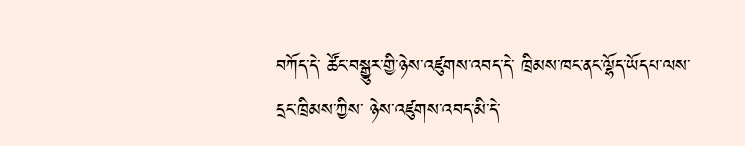བཀོད་དེ་ ཚོང་བསྒྱུར་གྱི་ཉེས་འཛུགས་འབད་དེ་ ཁྲིམས་ཁང་ནང་ལྷོད་ཡོདཔ་ལས་ དྲང་ཁྲིམས་ཀྱིས་ ཉེས་འཛུགས་འབད་མི་དེ་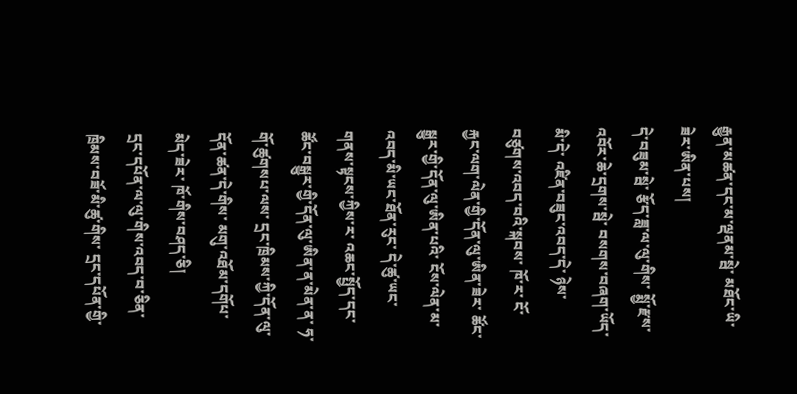རྒྱུན་མཚན་དང་མ་ལྡནམ་སྦེ་ མཐོང་ཡི་ཟེར་ཨིན་པས།
དེ་བཟུམ་སྦེ་ རྩོད་ཟླ་ལ་ལུ་གིས་ སྨྱོ་རྫས་འབོར་ཆེ་དྲགས་སྦེ་ བསགས་བཞག་ཡོད་མི་དེ་ འཛིན་བཟུང་འབད་དེ་ ཉེས་བཙུགས་འབད་བའི་སྐབས་ ཁོ་ར་ ངོ་རྐྱང་ལག་ལེན་གྱི་དོན་ལུ་ཨིན་ཟེར་ ཚོང་སྒྱུར་གྱི་དོན་ལུ་ཨིན་པའི་ ངོས་ལེན་མ་འབད་མི་ཡང་ཐོན་རུང་ དེ་ཚུ་ཡང་ གནས་སྟངས་ཀྱིས་ར་ འཆང་སྤྱོད་དང་ ཚོང་བསྒྱུར་གྱི་དོན་ལུ་ཨིན་ན་མེན་ན་ ཧ་གོ་ཚུགསཔ་ལས་ དྲང་ཁྲིམས་ཀྱི་དོན་ལུ་ དོན་ཚན་དེ་གིས་ མགུ་འཐོམ་དགོཔ་མེད་ཟེར་ ཁོ་གིས་བཤད་ཅི།
དྲང་དཔོན་ལ་ལུ་གིས་འབད་བ་ཅིན་ ཁྲིམས་བཟོ་མི་ཚུ་གིས་ དྲང་དཔོན་གྱི་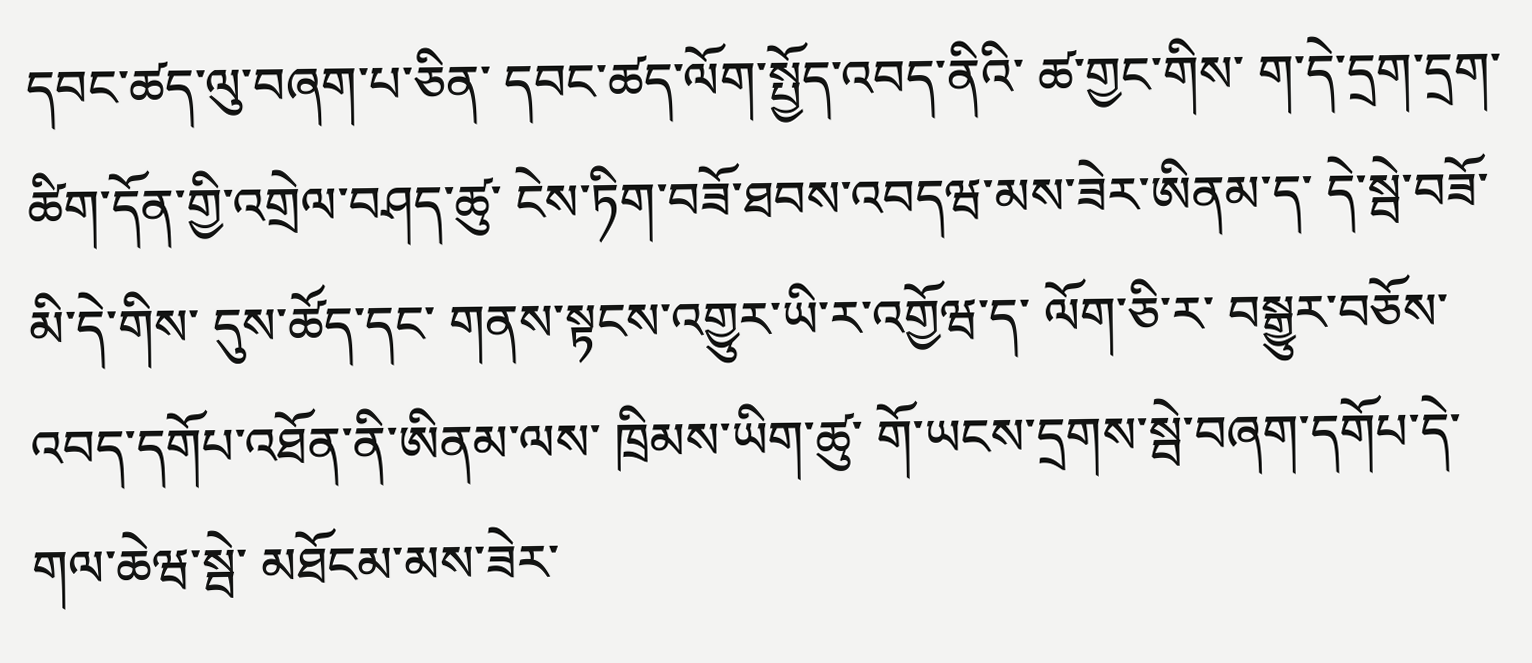དབང་ཚད་ལུ་བཞག་པ་ཅིན་ དབང་ཚད་ལོག་སྤྱོད་འབད་ནིའི་ ཚ་གྱང་གིས་ ག་དེ་དྲག་དྲག་ ཚིག་དོན་གྱི་འགྲེལ་བཤད་ཚུ་ ངེས་ཏིག་བཟོ་ཐབས་འབདཝ་མས་ཟེར་ཨིནམ་ད་ དེ་སྦེ་བཟོ་མི་དེ་གིས་ དུས་ཚོད་དང་ གནས་སྟངས་འགྱུར་ཡི་ར་འགྱོཝ་ད་ ལོག་ཅི་ར་ བསྒྱུར་བཅོས་འབད་དགོཔ་འཐོན་ནི་ཨིནམ་ལས་ ཁྲིམས་ཡིག་ཚུ་ གོ་ཡངས་དྲགས་སྦེ་བཞག་དགོཔ་དེ་ གལ་ཆེཝ་སྦེ་ མཐོངམ་མས་ཟེར་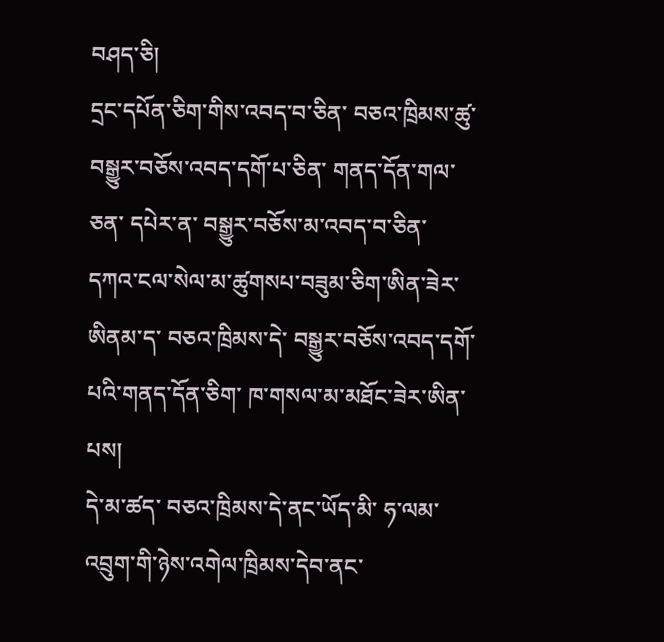བཤད་ཅི།
དྲང་དཔོན་ཅིག་གིས་འབད་བ་ཅིན་ བཅའ་ཁྲིམས་ཚུ་ བསྒྱུར་བཅོས་འབད་དགོ་པ་ཅིན་ གནད་དོན་གལ་ཅན་ དཔེར་ན་ བསྒྱུར་བཅོས་མ་འབད་བ་ཅིན་ དཀའ་ངལ་སེལ་མ་ཚུགསཔ་བཟུམ་ཅིག་ཨིན་ཟེར་ཨིནམ་ད་ བཅའ་ཁྲིམས་དེ་ བསྒྱུར་བཅོས་འབད་དགོ་པའི་གནད་དོན་ཅིག་ ཁ་གསལ་མ་མཐོང་ཟེར་ཨིན་པས།
དེ་མ་ཚད་ བཅའ་ཁྲིམས་དེ་ནང་ཡོད་མི་ ཧ་ལམ་ འབྲུག་གི་ཉེས་འགེལ་ཁྲིམས་དེབ་ནང་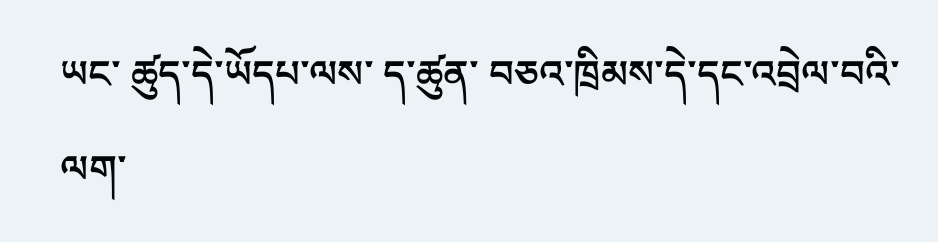ཡང་ ཚུད་དེ་ཡོདཔ་ལས་ ད་ཚུན་ བཅའ་ཁྲིམས་དེ་དང་འབྲེལ་བའི་ ལག་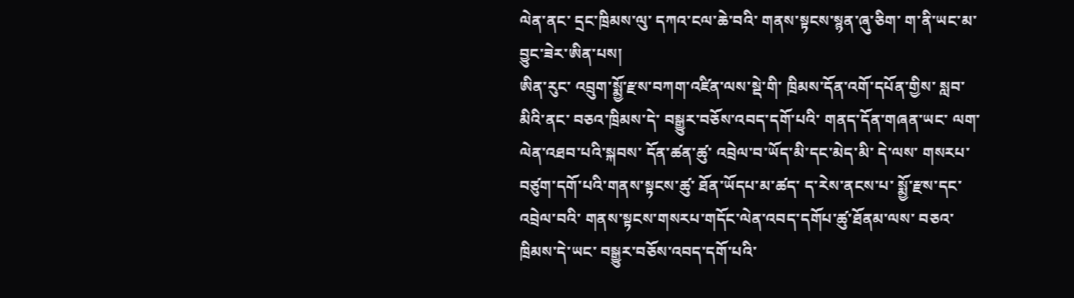ལེན་ནང་ དྲང་ཁྲིམས་ལུ་ དཀའ་ངལ་ཆེ་བའི་ གནས་སྟངས་སྙན་ཞུ་ཅིག་ ག་ནི་ཡང་མ་བྱུང་ཟེར་ཨིན་པས།
ཨིན་རུང་ འབྲུག་སྨྱོ་རྫས་བཀག་འཛིན་ལས་སྡེ་གི་ ཁྲིམས་དོན་འགོ་དཔོན་གྱིས་ སླབ་མིའི་ནང་ བཅའ་ཁྲིམས་དེ་ བསྒྱུར་བཅོས་འབད་དགོ་པའི་ གནད་དོན་གཞན་ཡང་ ལག་ལེན་འཐབ་པའི་སྐབས་ དོན་ཚན་ཚུ་ འབྲེལ་བ་ཡོད་མི་དང་མེད་མི་ དེ་ལས་ གསརཔ་བཙུག་དགོ་པའི་གནས་སྟངས་ཚུ་ ཐོན་ཡོདཔ་མ་ཚད་ ད་རེས་ནངས་པ་ སྨྱོ་རྫས་དང་འབྲེལ་བའི་ གནས་སྟངས་གསརཔ་གདོང་ལེན་འབད་དགོཔ་ཚུ་ཐོནམ་ལས་ བཅའ་ཁྲིམས་དེ་ཡང་ བསྒྱུར་བཅོས་འབད་དགོ་པའི་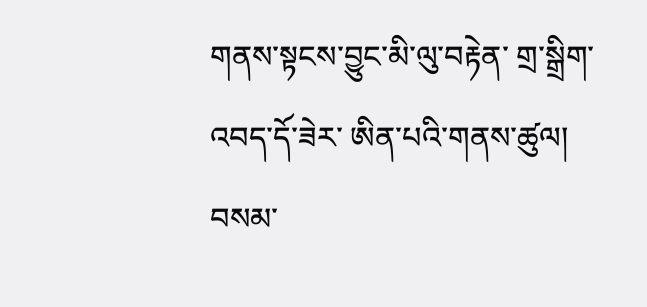གནས་སྟངས་བྱུང་མི་ལུ་བརྟེན་ གྲ་སྒྲིག་འབད་དོ་ཟེར་ ཨིན་པའི་གནས་ཚུལ།
བསམ་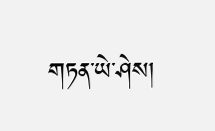གཏན་ཡེ་ཤེས།